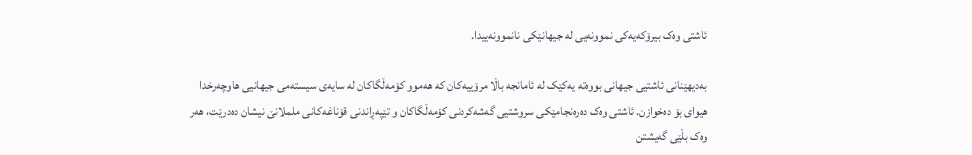ئاشتی وەک بیرۆکەیەکی نموونەیی لە جیهانێکی نانموونەییدا.

بەدیهێنانی ئاشتیی جیهانی بووەتە یەکێک لە ئامانجە باڵا مرۆییەکان کە هەموو کۆمەڵگاکان لە سایەی سیستەمی جیهانیی هاوچەرخدا هیوای بۆ دەخوازن. ئاشتی وەک دەرەنجامێکی سروشتیی گەشەکردنی کۆمەڵگاکان و تێپەڕاندنی قۆناغەکانی ململانێ نیشان دەدرێت، هەر وەک بڵێی گەیشتن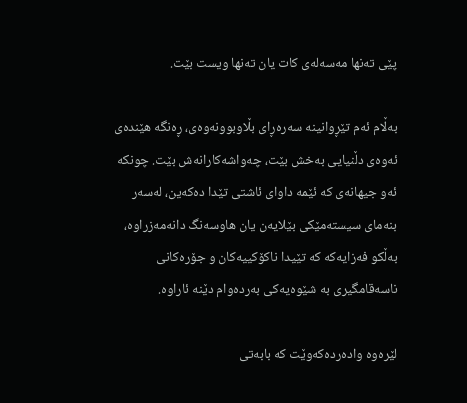پێی تەنها مەسەلەی کات یان تەنها ویست بێت.

بەڵام ئەم تێڕوانینە سەرەڕای بڵاوبوونەوەی، ڕەنگە هێندەی ئەوەی دڵنیایی بەخش بێت، چەواشەکارانەش بێت. چونکە ئەو جیهانەی کە ئێمە داوای ئاشتی تێدا دەکەین، لەسەر بنەمای سیستەمێکی بێلایەن یان هاوسەنگ دانەمەزراوە، بەڵکو فەزایەکە کە تێیدا ناکۆکییەکان و جۆرەکانی ناسەقامگیری بە شێوەیەکی بەردەوام دێنە ئاراوە.

لێرەوە وادەردەکەوێت کە بابەتی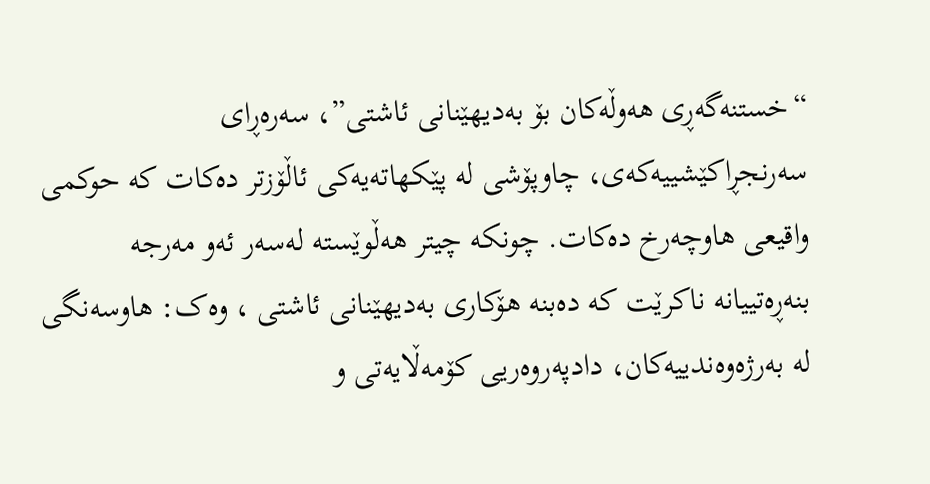“خستنەگەڕی هەوڵەکان بۆ بەدیهێنانی ئاشتی”، سەرەڕای سەرنجڕاکێشییەکەی، چاوپۆشی لە پێکهاتەیەکی ئاڵۆزتر دەکات کە حوکمی واقیعی هاوچەرخ دەکات. چونکە چیتر هەڵوێستە لەسەر ئەو مەرجە بنەڕەتییانە ناکرێت کە دەبنە هۆکاری بەدیهێنانی ئاشتی ، وەک: هاوسەنگی لە بەرژەوەندییەکان، دادپەروەریی کۆمەڵایەتی و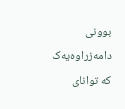بوونی دامەزراوەیەک کە توانای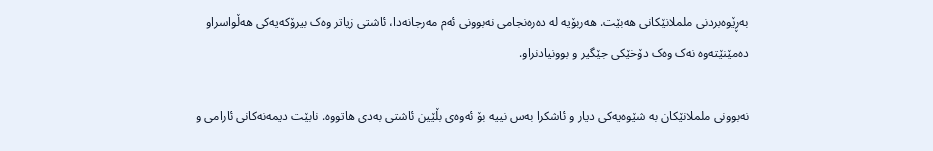بەڕێوەبردنی ململانێکانی هەبێت. هەربۆیە لە دەرەنجامی نەبوونی ئەم مەرجانەدا، ئاشتی زیاتر وەک بیرۆکەیەکی هەڵواسراو دەمێنێتەوە نەک وەک دۆخێکی جێگیر و بوونیادنراو.

نەبوونی ململانێکان بە شێوەیەکی دیار و ئاشکرا بەس نییە بۆ ئەوەی بڵێین ئاشتی بەدی هاتووە. نابێت دیمەنەکانی ئارامی و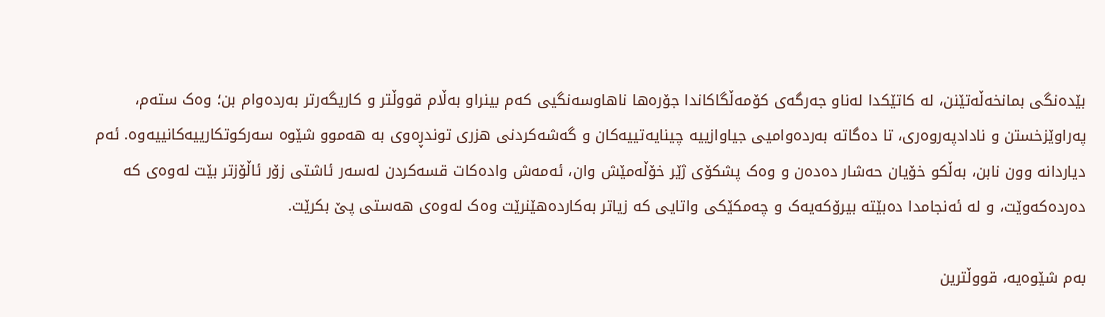بێدەنگی بمانخەڵەتێنن، لە کاتێکدا لەناو جەرگەی کۆمەڵگاکاندا جۆرەها ناهاوسەنگیی کەم بینراو بەڵام قووڵتر و کاریگەرتر بەردەوام بن؛ وەک ستەم، پەراوێزخستن و نادادپەروەری، تا دەگاتە بەردەوامیی جیاوازییە چینایەتییەکان و گەشەکردنی هزری توندڕەوی بە هەموو شێوە سەرکوتکارییەکانییەوە. ئەم دیاردانە وون نابن، بەڵکو خۆیان حەشار دەدەن و وەک پشکۆی ژێر خۆڵەمێش وان، ئەمەش وادەکات قسەکردن لەسەر ئاشتی زۆر ئاڵۆزتر بێت لەوەی کە دەردەکەوێت، و لە ئەنجامدا دەبێتە بیرۆکەیەک و چەمکێکی واتایی کە زیاتر بەکاردەهێنرێت وەک لەوەی هەستی پێ بکرێت.

بەم شێوەیە، قووڵترین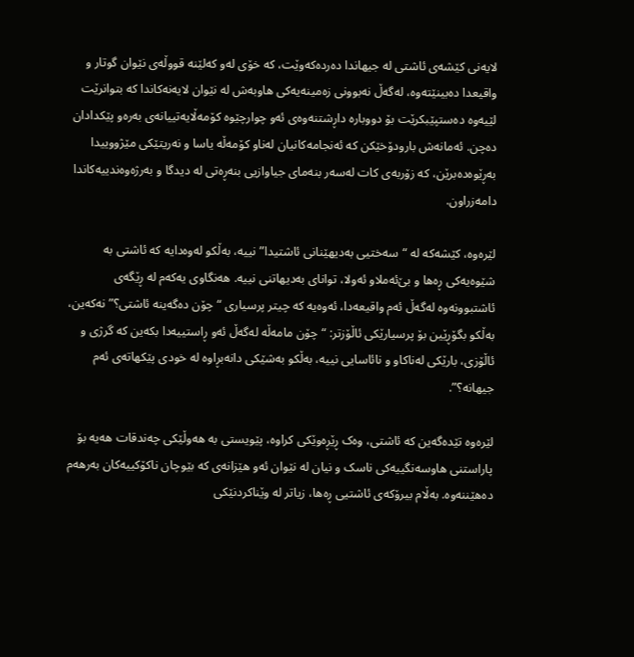لایەنی کێشەی ئاشتی لە جیهاندا دەردەکەوێت، کە خۆی لەو کەلێنە قووڵەی نێوان گوتار و واقیعدا دەبینێتەوە، لەگەڵ نەبوونی زەمینەیەکی هاوبەش لە نێوان لایەنەکاندا کە بتوانرێت لێیەوە دەستپێبکرێت بۆ دووبارە داڕشتنەوەی ئەو چوارچێوە کۆمەڵایەتییانەی بەرەو پێکدادان دەچن. ئەمانەش بارودۆخێکن کە ئەنجامەکانیان لەناو کۆمەڵە یاسا و نەریتێکی مێژووییدا بەڕێوەدەبرێن، کە زۆربەی کات لەسەر بنەمای جیاوازیی بنەڕەتی لە دیدگا و بەرژەوەندییەکاندا دامەزراون.

لێرەوە، کێشەکە لە “سەختیی بەدیهێنانی ئاشتیدا” نییە، بەڵکو لەوەدایە کە ئاشتی بە شێوەیەکی ڕەها و بێ‌ئەملاو ئەولا، توانای بەدیهاتنی نییە. هەنگاوی یەکەم لە ڕێگەی ئاشتبوونەوە لەگەڵ ئەم واقیعەدا، ئەوەیە کە چیتر پرسیاری “چۆن دەگەینە ئاشتی؟” نەکەین، بەڵکو بگۆڕێین بۆ پرسیارێکی ئاڵۆزتر: “چۆن مامەڵە لەگەڵ ئەو ڕاستییەدا بکەین کە گرژی و ئاڵۆزی، بارێکی لەناکاو و نائاسایی نییە، بەڵکو بەشێکی دانەبڕاوە لە خودی پێکهاتەی ئەم جیهانە؟”.

لێرەوە تێدەگەین کە ئاشتی، وەک ڕێڕەوێکی کراوە، پێویستی بە هەوڵێکی چەندقات هەیە بۆ پاراستنی هاوسەنگییەکی ناسک و نیان لە نێوان ئەو هێزانەی کە بێوچان ناکۆکییەکان بەرهەم دەهێننەوە. بەڵام بیرۆکەی ئاشتیی ڕەها، زیاتر لە وێناکردنێکی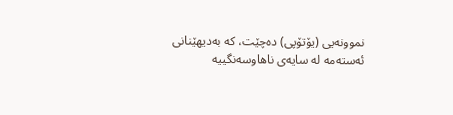نموونەیی (یۆتۆپی) دەچێت، کە بەدیهێنانی ئەستەمە لە سایەی ناهاوسەنگییە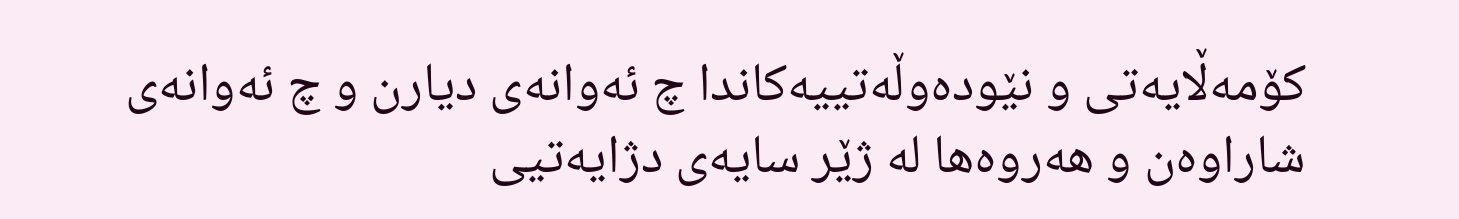کۆمەڵایەتی و نێودەوڵەتییەکاندا چ ئەوانەی دیارن و چ ئەوانەی شاراوەن و هەروەها لە ژێر سایەی دژایەتیی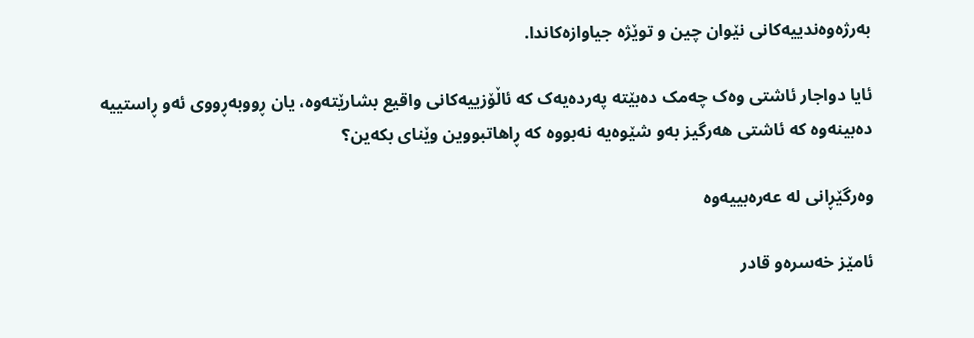بەرژەوەندییەکانی نێوان چین و توێژە جیاوازەکاندا.

ئایا دواجار ئاشتی وەک چەمک دەبێتە پەردەیەک کە ئاڵۆزییەکانی واقیع بشارێتەوە، یان ڕووبەڕووی ئەو ڕاستییە دەبینەوە کە ئاشتی هەرگیز بەو شێوەیە نەبووە کە ڕاهاتبووین وێنای بکەین؟

وەرگێڕانی لە عەرەبییەوە

ئامێز خەسرەو قادر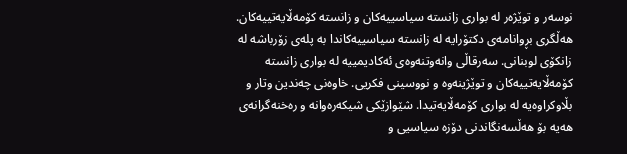نوسەر و توێژەر لە بواری زانستە سیاسییەکان و زانستە کۆمەڵایەتییەکان. هەڵگری بڕوانامەی دکتۆرایە لە زانستە سیاسییەکاندا بە پلەی زۆرباشە لە زانکۆی لوبنانی. سەرقاڵی وانەوتنەوەی ئەکادیمییە لە بواری زانستە کۆمەڵایەتییەکان و توێژینەوە و نووسینی فکریی. خاوەنی چەندین وتار و بڵاوکراوەیە لە بواری کۆمەڵایەتیدا. شێوازێکی شیکەرەوانە و رەخنەگرانەی هەیە بۆ هەڵسەنگاندنی دۆزە سیاسیی و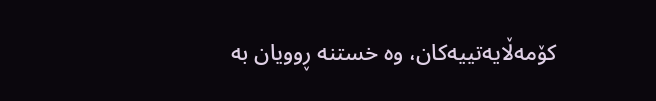کۆمەڵایەتییەکان، وە خستنە ڕوویان بە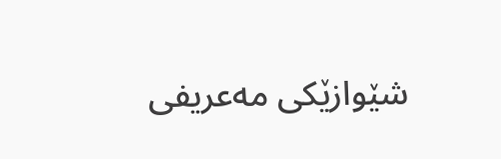شێوازێکی مەعریفی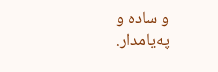و سادە و پەیامدار.